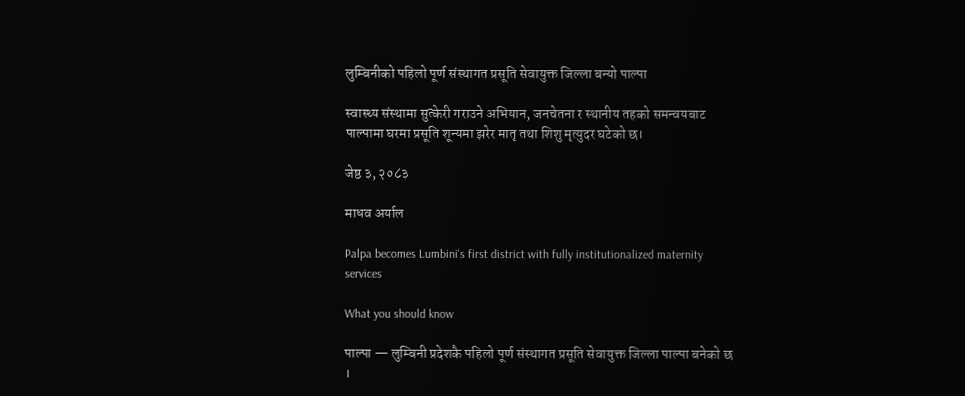लुम्बिनीको पहिलो पूर्ण संस्थागत प्रसूति सेवायुक्त जिल्ला बन्यो पाल्पा

स्वास्थ्य संस्थामा सुत्केरी गराउने अभियान, जनचेतना र स्थानीय तहको समन्वयबाट पाल्पामा घरमा प्रसूति शून्यमा झरेर मातृ तथा शिशु मृत्युदर घटेको छ।

जेष्ठ ३, २०८३

माधव अर्याल

Palpa becomes Lumbini's first district with fully institutionalized maternity services

What you should know

पाल्पा — लुम्बिनी प्रदेशकै पहिलो पूर्ण संस्थागत प्रसूति सेवायुक्त जिल्ला पाल्पा बनेको छ ।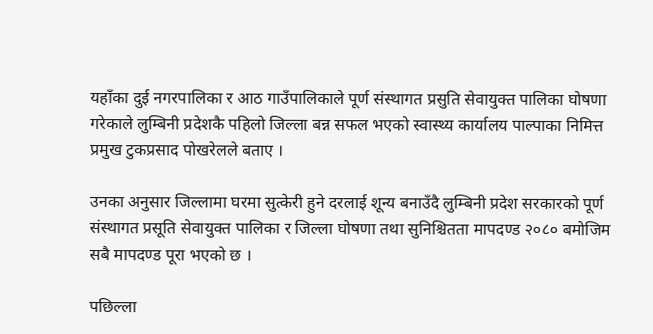यहाँका दुई नगरपालिका र आठ गाउँपालिकाले पूर्ण संस्थागत प्रसुति सेवायुक्त पालिका घोषणा गरेकाले लुम्बिनी प्रदेशकै पहिलो जिल्ला बन्न सफल भएको स्वास्थ्य कार्यालय पाल्पाका निमित्त प्रमुख टुकप्रसाद पोखरेलले बताए ।

उनका अनुसार जिल्लामा घरमा सुत्केरी हुने दरलाई शून्य बनाउँदै लुम्बिनी प्रदेश सरकारको पूर्ण संस्थागत प्रसूति सेवायुक्त पालिका र जिल्ला घोषणा तथा सुनिश्चितता मापदण्ड २०८० बमोजिम सबै मापदण्ड पूरा भएको छ ।

पछिल्ला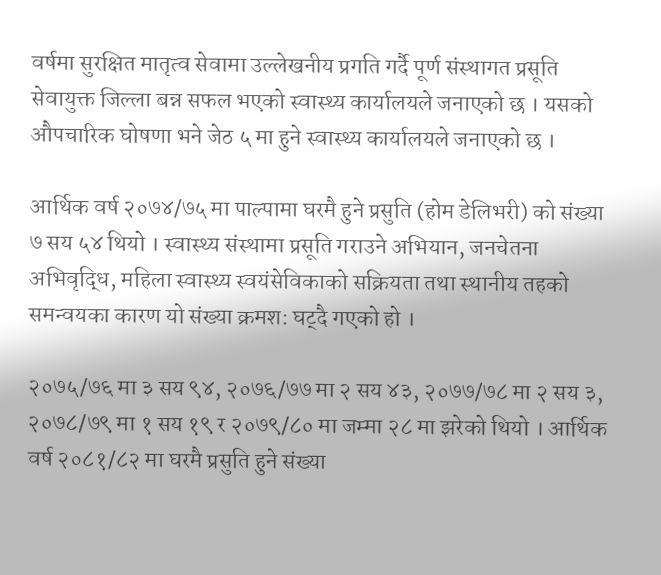वर्षमा सुरक्षित मातृत्व सेवामा उल्लेखनीय प्रगति गर्दै पूर्ण संस्थागत प्रसूति सेवायुक्त जिल्ला बन्न सफल भएको स्वास्थ्य कार्यालयले जनाएको छ । यसको औपचारिक घोषणा भने जेठ ५ मा हुने स्वास्थ्य कार्यालयले जनाएको छ ।

आर्थिक वर्ष २०७४/७५ मा पाल्पामा घरमै हुने प्रसुति (होम डेलिभरी) को संख्या ७ सय ५४ थियो । स्वास्थ्य संस्थामा प्रसूति गराउने अभियान, जनचेतना अभिवृद्धि, महिला स्वास्थ्य स्वयंसेविकाको सक्रियता तथा स्थानीय तहको समन्वयका कारण यो संख्या क्रमश: घट्दै गएको हो ।

२०७५/७६ मा ३ सय ९४, २०७६/७७ मा २ सय ४३, २०७७/७८ मा २ सय ३, २०७८/७९ मा १ सय १९ र २०७९/८० मा जम्मा २८ मा झरेको थियो । आर्थिक वर्ष २०८१/८२ मा घरमै प्रसुति हुने संख्या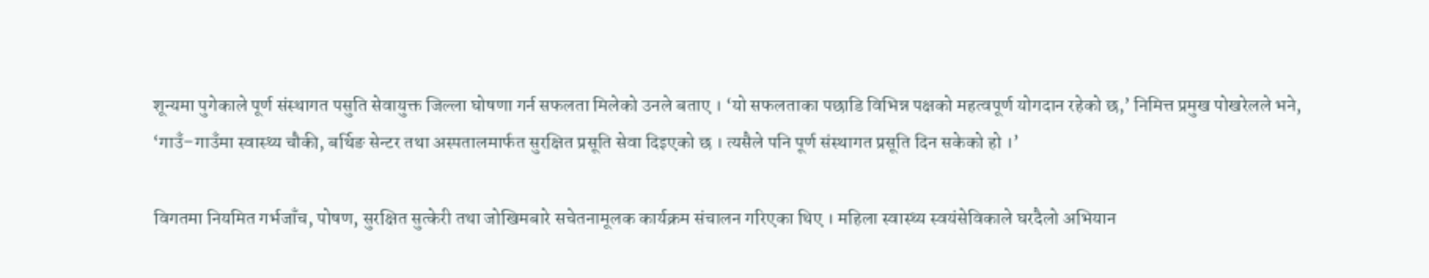शून्यमा पुगेकाले पूर्ण संस्थागत पसुति सेवायुक्त जिल्ला घोषणा गर्न सफलता मिलेको उनले बताए । ‘यो सफलताका पछाडि विभिन्न पक्षको महत्वपूर्ण योगदान रहेको छ,’ निमित्त प्रमुख पोखरेलले भने, ‘गाउँ–गाउँमा स्वास्थ्य चौकी, बर्थिङ सेन्टर तथा अस्पतालमार्फत सुरक्षित प्रसूति सेवा दिइएको छ । त्यसैले पनि पूर्ण संस्थागत प्रसूति दिन सकेको हो ।’

विगतमा नियमित गर्भजाँच, पोषण, सुरक्षित सुत्केरी तथा जोखिमबारे सचेतनामूलक कार्यक्रम संचालन गरिएका थिए । महिला स्वास्थ्य स्वयंसेविकाले घरदैलो अभियान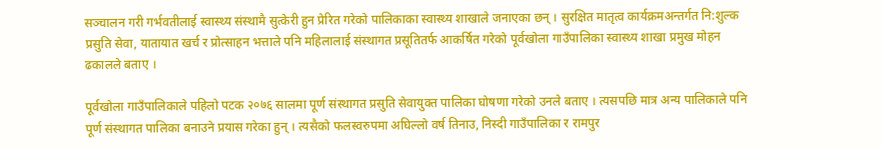सञ्चालन गरी गर्भवतीलाई स्वास्थ्य संस्थामै सुत्केरी हुन प्रेरित गरेको पालिकाका स्वास्थ्य शाखाले जनाएका छन् । सुरक्षित मातृत्व कार्यक्रमअन्तर्गत नि:शुल्क प्रसुति सेवा, यातायात खर्च र प्रोत्साहन भत्ताले पनि महिलालाई संस्थागत प्रसूतितर्फ आकर्षित गरेको पूर्वखोला गाउँपालिका स्वास्थ्य शाखा प्रमुख मोहन ढकालले बताए ।

पूर्वखोला गाउँपालिकाले पहिलो पटक २०७६ सालमा पूर्ण संस्थागत प्रसुति सेवायुक्त पालिका घोषणा गरेको उनले बताए । त्यसपछि मात्र अन्य पालिकाले पनि पूर्ण संस्थागत पालिका बनाउने प्रयास गरेका हुन् । त्यसैको फलस्वरुपमा अघिल्लो वर्ष तिनाउ, निस्दी गाउँपालिका र रामपुर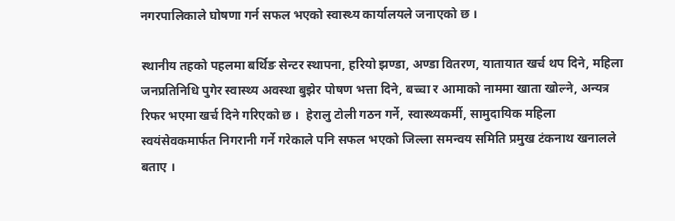नगरपालिकाले घोषणा गर्न सफल भएको स्वास्थ्य कार्यालयले जनाएको छ ।

स्थानीय तहको पहलमा बर्थिङ सेन्टर स्थापना, हरियो झण्डा, अण्डा वितरण, यातायात खर्च थप दिने, महिला जनप्रतिनिधि पुगेर स्वास्थ्य अवस्था बुझेर पोषण भत्ता दिने, बच्चा र आमाको नाममा खाता खोल्ने, अन्यत्र रिफर भएमा खर्च दिने गरिएको छ ।  हेरालु टोली गठन गर्ने, स्वास्थ्यकर्मी, सामुदायिक महिला स्वयंसेवकमार्फत निगरानी गर्ने गरेकाले पनि सफल भएको जिल्ला समन्वय समिति प्रमुख टंकनाथ खनालले बताए ।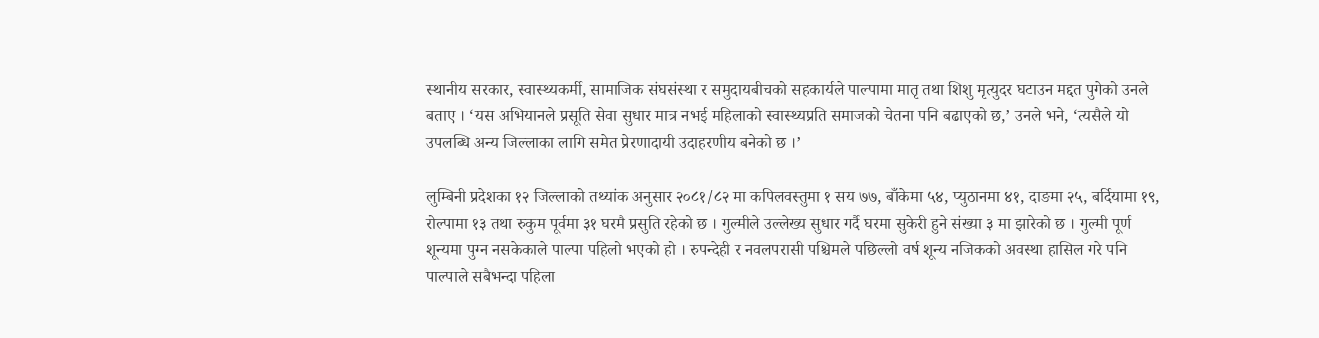स्थानीय सरकार, स्वास्थ्यकर्मी, सामाजिक संघसंस्था र समुदायबीचको सहकार्यले पाल्पामा मातृ तथा शिशु मृत्युदर घटाउन मद्दत पुगेको उनले बताए । ‘यस अभियानले प्रसूति सेवा सुधार मात्र नभई महिलाको स्वास्थ्यप्रति समाजको चेतना पनि बढाएको छ,’ उनले भने, ‘त्यसैले यो उपलब्धि अन्य जिल्लाका लागि समेत प्रेरणादायी उदाहरणीय बनेको छ ।’

लुम्बिनी प्रदेशका १२ जिल्लाको तथ्यांक अनुसार २०८१/८२ मा कपिलवस्तुमा १ सय ७७, बाँकेमा ५४, प्युठानमा ४१, दाङमा २५, बर्दियामा १९, रोल्पामा १३ तथा रुकुम पूर्वमा ३१ घरमै प्रसुति रहेको छ । गुल्मीले उल्लेख्य सुधार गर्दै घरमा सुकेरी हुने संख्या ३ मा झारेको छ । गुल्मी पूर्ण शून्यमा पुग्न नसकेकाले पाल्पा पहिलो भएको हो । रुपन्देही र नवलपरासी पश्चिमले पछिल्लो वर्ष शून्य नजिकको अवस्था हासिल गरे पनि पाल्पाले सबैभन्दा पहिला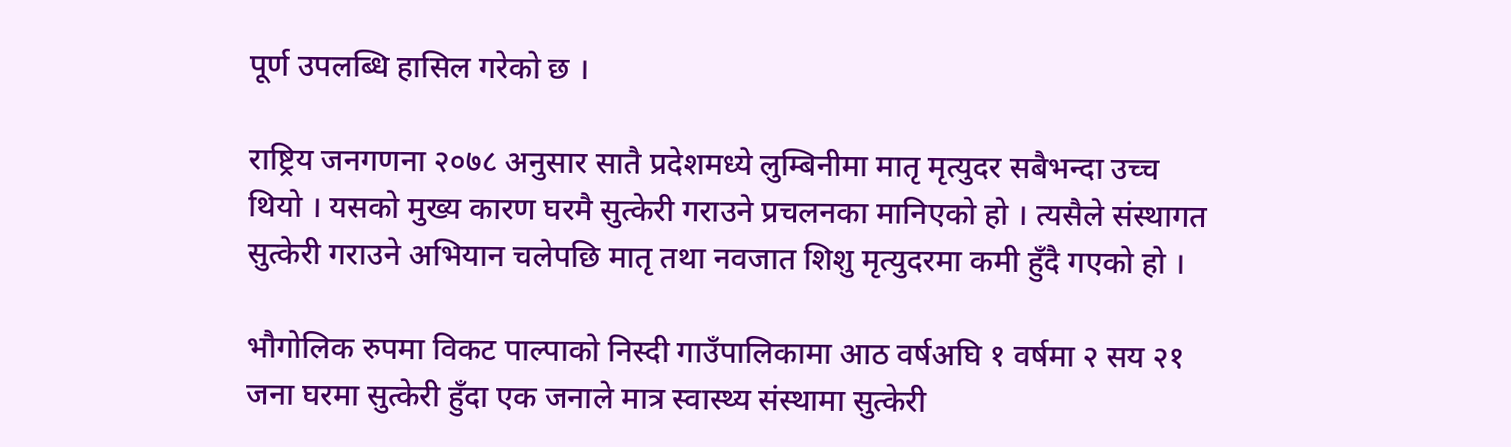पूर्ण उपलब्धि हासिल गरेको छ ।

राष्ट्रिय जनगणना २०७८ अनुसार सातै प्रदेशमध्ये लुम्बिनीमा मातृ मृत्युदर सबैभन्दा उच्च थियो । यसको मुख्य कारण घरमै सुत्केरी गराउने प्रचलनका मानिएको हो । त्यसैले संस्थागत सुत्केरी गराउने अभियान चलेपछि मातृ तथा नवजात शिशु मृत्युदरमा कमी हुँदै गएको हो ।

भौगोलिक रुपमा विकट पाल्पाको निस्दी गाउँपालिकामा आठ वर्षअघि १ वर्षमा २ सय २१ जना घरमा सुत्केरी हुँदा एक जनाले मात्र स्वास्थ्य संस्थामा सुत्केरी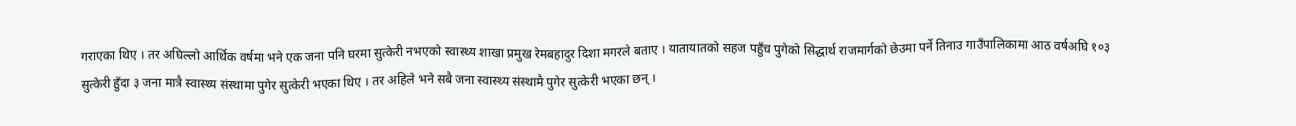गराएका थिए । तर अघिल्लो आर्थिक वर्षमा भने एक जना पनि घरमा सुत्केरी नभएको स्वास्थ्य शाखा प्रमुख रेमबहादुर दिशा मगरले बताए । यातायातको सहज पहुँच पुगेको सिद्धार्थ राजमार्गको छेउमा पर्ने तिनाउ गाउँपालिकामा आठ वर्षअघि १०३ सुत्केरी हुँदा ३ जना मात्रै स्वास्थ्य संस्थामा पुगेर सुत्केरी भएका थिए । तर अहिले भने सबै जना स्वास्थ्य संस्थामै पुगेर सुत्केरी भएका छन् ।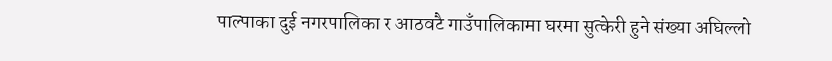पाल्पाका दुई नगरपालिका र आठवटै गाउँपालिकामा घरमा सुत्केरी हुने संख्या अघिल्लो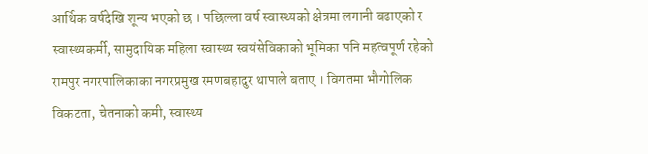आर्थिक वर्षदेखि शून्य भएको छ । पछिल्ला वर्ष स्वास्थ्यको क्षेत्रमा लगानी बढाएको र स्वास्थ्यकर्मी, सामुदायिक महिला स्वास्थ्य स्वयंसेविकाको भूमिका पनि महत्वपूर्ण रहेको रामपुर नगरपालिकाका नगरप्रमुख रमणबहादुर थापाले बताए । विगतमा भौगोलिक विकटता, चेतनाको कमी, स्वास्थ्य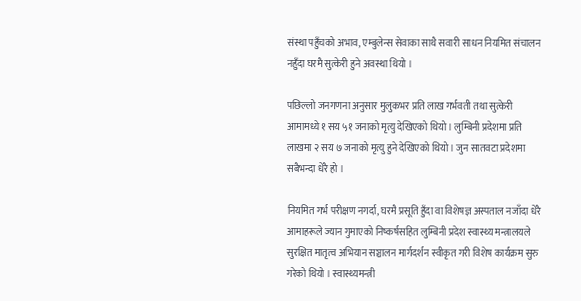संस्था पहुँचको अभाव, एम्बुलेन्स सेवाका साथै सवारी साधन नियमित संचालन नहुँदा घरमै सुत्केरी हुने अवस्था थियो ।

पछिल्लो जनगणना अनुसार मुलुकभर प्रति लाख गर्भवती तथा सुत्केरी आमामध्ये १ सय ५१ जनाको मृत्यु देखिएको थियो । लुम्बिनी प्रदेशमा प्रति लाखमा २ सय ७ जनाको मृत्यु हुने देखिएको थियो । जुन सातवटा प्रदेशमा सबैभन्दा धेरै हो ।

नियमित गर्भ परीक्षण नगर्दा, घरमै प्रसूति हुँदा वा विशेषज्ञ अस्पताल नजाँदा धेरै आमाहरूले ज्यान गुमाएको निष्कर्षसहित लुम्बिनी प्रदेश स्वास्थ्य मन्त्रालयले सुरक्षित मातृत्व अभियान सञ्चालन मार्गदर्शन स्वीकृत गरी विशेष कार्यक्रम सुरु गरेको थियो । स्वास्थ्यमन्त्री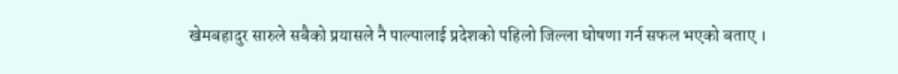खेमबहादुर सारुले सबैको प्रयासले नै पाल्पालाई प्रदेशको पहिलो जिल्ला घोषणा गर्न सफल भएको बताए ।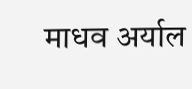माधव अर्याल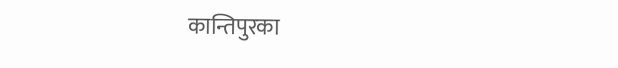कान्तिपुरका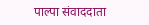पाल्पा संवाददाता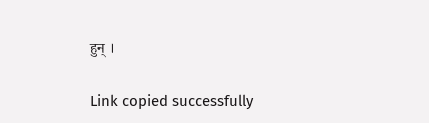हुन् ।

Link copied successfully